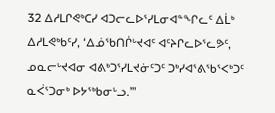32 ᐃᓱᒪᒋᕙᒃᑕᓯ ᐊᑐᓕᓚᐅᕐᓯᒪᓂᐊᓐᖏᓚᑦ ᐃᒫᒃ ᐃᓱᒪᕙᒃᑲᑦᓯ, ‘ᐃᓅᖃᑎᒌᒡᔪᐊᑦ ᐊᑦᔨᒋᓚᐅᕐᓚᕗᑦ, ᓄᓇᓕᒡᔪᐊᓂ ᐊᕕᒃᑐᕐᓯᒪᔪᓃᑦᑐᑦ ᑐᒃᓯᐊᕐᕕᖃᕐᐸᒃᑐᑦ ᓇᐹᕐᑐᓂᒃ ᐅᔭᖅᑲᓂᒡᓗ.’”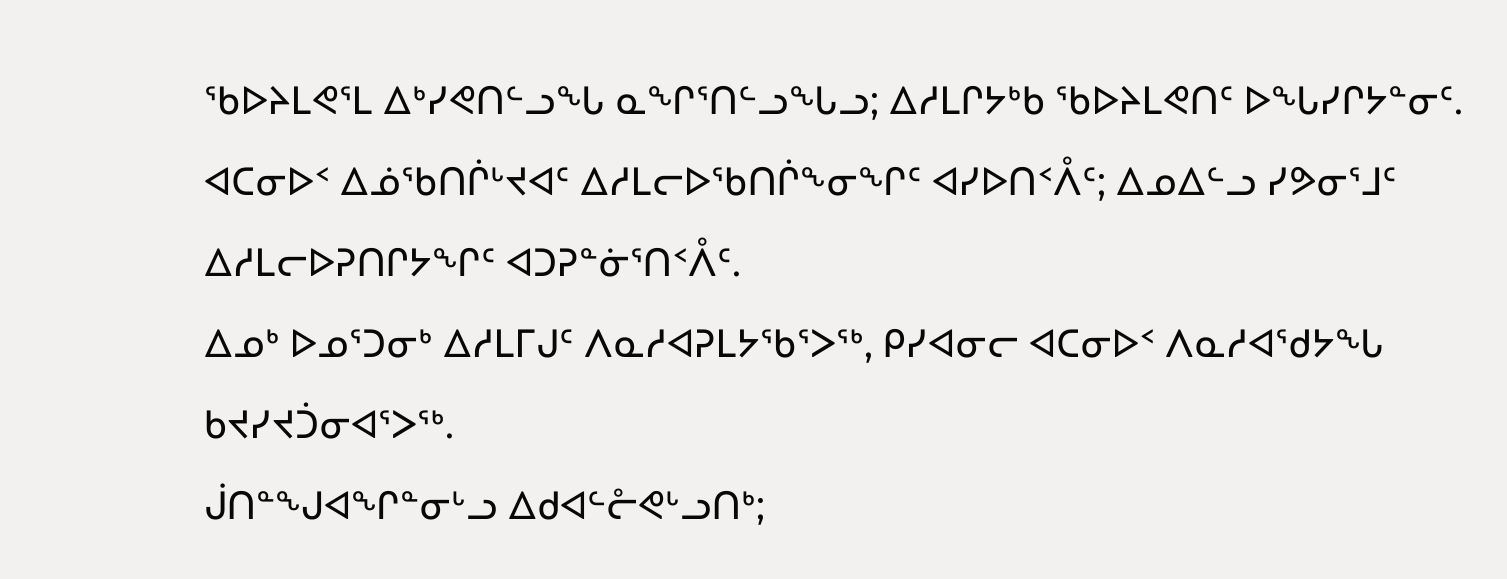ᖃᐅᔨᒪᕙᕐᒪ ᐃᒃᓯᕙᑎᓪᓗᖓ ᓇᖏᕐᑎᓪᓗᖓᓗ; ᐃᓱᒪᒋᔭᒃᑲ ᖃᐅᔨᒪᕙᑎᑦ ᐅᖓᓯᒋᔭᓐᓂᑦ.
ᐊᑕᓂᐅᑉ ᐃᓅᖃᑎᒌᒡᔪᐊᑦ ᐃᓱᒪᓕᐅᖃᑎᒌᖕᓂᖏᑦ ᐊᓯᐅᑎᑉᐰᑦ; ᐃᓄᐃᓪᓗ ᓯᕗᓂᕐᒧᑦ ᐃᓱᒪᓕᐅᕈᑎᒋᔭᖏᑦ ᐊᑐᕈᓐᓃᕐᑎᑉᐰᑦ.
ᐃᓄᒃ ᐅᓄᕐᑐᓂᒃ ᐃᓱᒪᒥᒍᑦ ᐱᓇᓱᐊᕈᒪᔭᖃᕐᐳᖅ, ᑭᓯᐊᓂᓕ ᐊᑕᓂᐅᑉ ᐱᓇᓱᐊᖁᔭᖓ ᑲᔪᓯᔪᑑᓂᐊᕐᐳᖅ.
ᒎᑎᓐᖑᐊᖏᓐᓂᒡᓗ ᐃᑯᐊᓪᓔᕙᒡᓗᑎᒃ;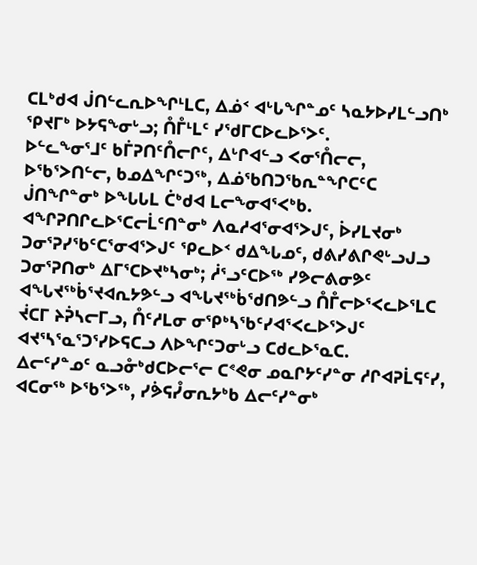ᑕᒪᒃᑯᐊ ᒎᑎᓪᓚᕆᐅᖏᒻᒪᑕ, ᐃᓅᑉ ᐊᒡᒐᖏᓐᓄᑦ ᓴᓇᔭᐅᓯᒪᓪᓗᑎᒃ ᕿᔪᒥᒃ ᐅᔭᕋᖕᓂᒡᓗ; ᑍᒤᒻᒪᑦ ᓯᖁᒥᑕᐅᓚᐅᕐᐳᑦ.
ᐅᓪᓚᖕᓂᕐᒧᑦ ᑲᒦᕈᑎᑦᑍᓕᒋᑦ, ᐃᒡᒋᐊᓪᓗ ᐸᓂᕐᑍᓕᓕ, ᐅᖃᕐᐳᑎᓪᓕ, ᑲᓄᐃᖏᑦᑐᖅ, ᐃᓅᖃᑎᑐᖃᕆᓐᖏᑕᑦᑕ ᒎᑎᖏᓐᓂᒃ ᐅᖓᒐᒪ ᑖᒃᑯᐊ ᒪᓕᖕᓂᐊᕐᐸᒃᑲ.
ᐊᖏᕈᑎᒋᓚᐅᕐᑕᓕᒫᑦᑎᓐᓂᒃ ᐱᓇᓱᐊᕐᓂᐊᕐᐳᒍᑦ, ᐆᓯᒪᔪᓂᒃ ᑐᓂᕐᕈᓯᖃᑦᑕᕐᓂᐊᕐᐳᒍᑦ ᕿᓚᐅᑉ ᑯᐃᖓᓄᑦ, ᑯᕕᓯᕕᒋᕙᒡᓗᒍᓗ ᑐᓂᕐᕈᑎᓂᒃ ᐃᒥᕐᑕᐅᔪᒃᓴᓂᒃ; ᓲᕐᓗᑦᑕᐅᖅ ᓯᕗᓕᕕᓂᕗᑦ ᐊᖓᔪᖅᑳᕐᔪᐊᕆᔭᕗᓪᓗ ᐊᖓᔪᖅᑳᖁᑎᕗᓪᓗ ᑍᒤᓕᐅᕐᐸᓚᐅᕐᒪᑕ ᔫᑕᒥ ᔨᕉᓴᓕᒥᓗ, ᑍᑦᓱᒪᓂ ᓂᕿᒃᓴᖃᑦᓯᐊᕐᐸᓚᐅᕐᐳᒍᑦ ᐊᔪᕐᓴᕐᓇᕐᑐᕐᓯᐅᕋᑕᓗ ᐱᐅᖏᑦᑐᓂᒡᓗ ᑕᑯᓚᐅᕐᓇᑕ.
ᐃᓕᑦᓯᓐᓄᑦ ᓇᓗᓁᒃᑯᑕᐅᓕᕐᓕ ᑕᕝᕙᓂ ᓄᓇᒋᔭᑦᓯᓐᓂ ᓱᒋᐊᕈᒫᕋᑦᓯ, ᐊᑕᓂᖅ ᐅᖃᕐᐳᖅ, ᓯᕘᕋᓮᓂᕆᔭᒃᑲ ᐃᓕᑦᓯᓐᓂᒃ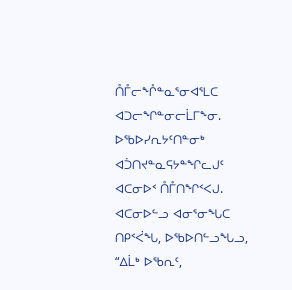ᑍᒤᓕᖕᒊᓐᓇᕐᓂᐊᕐᒪᑕ ᐊᑐᓕᖏᓐᓂᓕᒫᒥᖕᓂ.
ᐅᖃᐅᓯᕆᔭᑦᑎᓐᓂᒃ ᐊᑑᑎᔪᓐᓇᕋᔭᓐᖏᓚᒍᑦ ᐊᑕᓂᐅᑉ ᑍᒤᑎᖏᑉᐸᒍ.
ᐊᑕᓂᐅᓪᓗ ᐊᓂᕐᓂᖓᑕ ᑎᑭᑉᐹᖓ, ᐅᖃᐅᑎᓪᓗᖓᓗ, “ᐃᒫᒃ ᐅᖃᕆᑦ,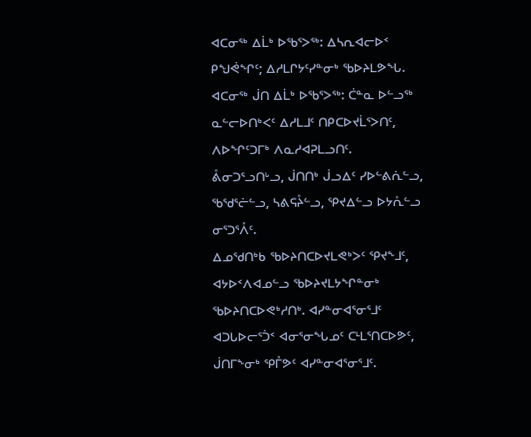ᐊᑕᓂᖅ ᐃᒫᒃ ᐅᖃᕐᐳᖅ: ᐃᓴᕆᐊᓕᐅᑉ ᑭᖑᕚᖏᑦ; ᐃᓱᒪᒋᔭᑦᓯᓐᓂᒃ ᖃᐅᔨᒪᕗᖓ.
ᐊᑕᓂᖅ ᒎᑎ ᐃᒫᒃ ᐅᖃᕐᐳᖅ: ᑖᓐᓇ ᐅᓪᓗᖅ ᓇᓪᓕᐅᑎᒃᐸᑦ ᐃᓱᒪᒧᑦ ᑎᑭᑕᐅᔪᒫᕐᐳᑎᑦ, ᐱᐅᖏᑦᑐᒥᒃ ᐱᓇᓱᐊᕈᒪᓗᑎᑦ.
ᕔᓂᑐᕐᓗᑎᒡᓗ, ᒎᑎᑎᒃ ᒎᓗᐃᑦ ᓯᐅᓪᕕᕇᓪᓗ, ᖃᖁᕐᓖᓪᓗ, ᓴᕕᕋᔧᓪᓗ, ᕿᔪᐃᓪᓗ ᐅᔭᕅᓪᓗ ᓂᕐᑐᕐᐰᑦ.
ᐃᓄᖁᑎᒃᑲ ᖃᐅᔨᑎᑕᐅᔪᒪᕙᒃᐳᑦ ᕿᔪᖕᒧᑦ, ᐊᔭᐅᑉᐱᐊᓄᓪᓗ ᖃᐅᔨᔪᒪᔭᖏᓐᓂᒃ ᖃᐅᔨᑎᑕᐅᕙᒃᓱᑎᒃ. ᐊᓯᓐᓂᐊᕐᓂᕐᒧᑦ ᐊᑐᒐᐅᓕᕐᑑᑉ ᐊᓂᕐᓂᖓᓄᑦ ᑕᒻᒪᕐᑎᑕᐅᕗᑦ, ᒎᑎᒥᖕᓂᒃ ᕿᒤᕗᑦ ᐊᓯᓐᓂᐊᕐᓂᕐᒧᑦ.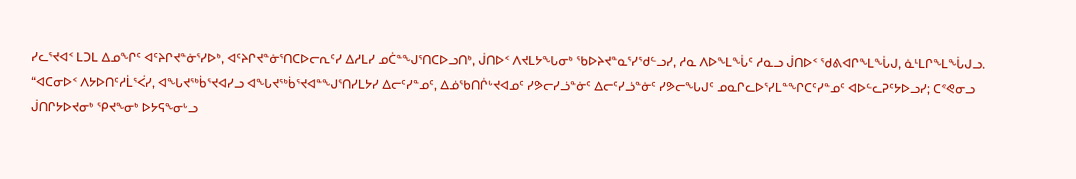ᓯᓚᕐᔪᐊᑉ ᒪᑐᒪ ᐃᓄᖏᑦ ᐊᑦᔨᒋᔪᓐᓃᕐᓯᐅᒃ, ᐊᑦᔨᒋᔪᓐᓃᕐᑎᑕᐅᓕᕆᑦᓯ ᐃᓱᒪᓯ ᓄᑖᓐᖑᕐᑎᑕᐅᓗᑎᒃ, ᒎᑎᐅᑉ ᐱᔪᒪᔭᖓᓂᒃ ᖃᐅᔨᔪᓐᓇᕐᓯᖁᓪᓗᓯ, ᓱᓇ ᐱᐅᖕᒪᖔᑦ ᓱᓇᓗ ᒎᑎᐅᑉ ᖁᕕᐊᒋᖕᒪᖔᒍ, ᓈᒻᒪᒋᖕᒪᖔᒍᓗ.
“ᐊᑕᓂᐅᑉ ᐱᔭᐅᑎᑦᓱᒫᕐᐹᓯ, ᐊᖓᔪᖅᑳᕐᔪᐊᓯᓗ ᐊᖓᔪᖅᑳᕐᔪᐊᓐᖑᕐᑎᓯᒪᔭᓯ ᐃᓕᑦᓯᓐᓄᑦ, ᐃᓅᖃᑎᒌᒡᔪᐊᓄᑦ ᓯᕗᓕᓯᓘᓐᓃᑦ ᐃᓕᑦᓯᓘᓐᓃᑦ ᓯᕗᓕᖓᒍᑦ ᓄᓇᒋᓚᐅᕐᓯᒪᓐᖏᑕᑦᓯᓐᓄᑦ ᐊᐅᓪᓚᕈᑦᔭᐅᓗᓯ; ᑕᕝᕙᓂᓗ ᒎᑎᒋᔭᐅᔪᓂᒃ ᕿᔪᖕᓂᒃ ᐅᔭᕋᖕᓂᒡᓗ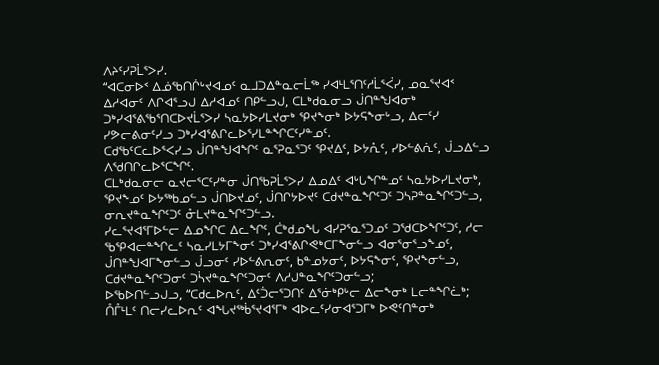ᐱᔨᑦᓯᕈᒫᕐᐳᓯ.
“ᐊᑕᓂᐅᑉ ᐃᓅᖃᑎᒌᒡᔪᐊᓄᑦ ᓇᒧᑐᐃᓐᓇᓕᒫᖅ ᓯᐊᒻᒪᕐᑎᑦᓱᒫᕐᐹᓯ, ᓄᓇᕐᔪᐊᑉ ᐃᓱᐊᓂᑦ ᐱᒋᐊᕐᓗᒍ ᐃᓱᐊᓄᑦ ᑎᑭᓪᓗᒍ, ᑕᒪᒃᑯᓇᓂᓗ ᒎᑎᓐᖑᐊᓂᒃ ᑐᒃᓯᐊᕐᕕᖃᕐᑎᑕᐅᔪᒫᕐᐳᓯ ᓴᓇᔭᐅᓯᒪᔪᓂᒃ ᕿᔪᖕᓂᒃ ᐅᔭᕋᖕᓂᒡᓗ, ᐃᓕᑦᓯ ᓯᕗᓕᕕᓂᑦᓯᓗ ᑐᒃᓯᐊᕐᕕᒋᓚᐅᕐᓯᒪᓐᖏᑕᑦᓯᓐᓄᑦ.
ᑕᑯᖃᑦᑕᓚᐅᕐᐸᓯᓗ ᒎᑎᓐᖑᐊᖏᑦ ᓇᕐᕈᓇᕐᑐᑦ ᕿᔪᐃᑦ, ᐅᔭᕅᑦ, ᓯᐅᓪᕕᕇᑦ, ᒎᓗᐃᓪᓗ ᐱᖁᑎᒋᓚᐅᕐᑕᖏᑦ.
ᑕᒪᒃᑯᓇᓂᓕ ᓇᔪᓕᕐᑕᑦᓯᓐᓂ ᒎᑎᖃᕈᒫᕐᐳᓯ ᐃᓄᐃᑦ ᐊᒡᒐᖏᓐᓄᑦ ᓴᓇᔭᐅᓯᒪᔪᓂᒃ, ᕿᔪᖕᓄᑦ ᐅᔭᖅᑲᓄᓪᓗ ᒎᑎᐅᔪᓄᑦ, ᒎᑎᒋᔭᐅᔪᑦ ᑕᑯᔪᓐᓇᖏᑦᑐᑦ ᑐᓴᕈᓐᓇᖏᑦᑐᓪᓗ, ᓂᕆᔪᓐᓇᖏᑦᑐᑦ ᓁᒪᔪᓐᓇᖏᑦᑐᓪᓗ.
ᓯᓚᕐᔪᐊᕐᒥᐅᓪᓕ ᐃᓄᖏᑕ ᐃᓚᖏᑦ, ᑖᒃᑯᓄᖓ ᐊᓯᕈᕐᓇᕐᑐᓄᑦ ᑐᖁᑕᐅᖏᑦᑐᑦ, ᓱᓕ ᖃᕿᐊᓕᓐᖏᓚᑦ ᓴᓇᓯᒪᔭᒥᖕᓂᑦ ᑐᒃᓯᐊᕐᕕᒋᕙᒃᑕᒥᖕᓂᓪᓗ ᐊᓂᕐᓂᕐᓗᖕᓄᑦ, ᒎᑎᓐᖑᐊᒥᖕᓂᓪᓗ ᒎᓗᓂᑦ ᓯᐅᓪᕕᕆᓂᑦ, ᑲᓐᓄᔭᓂᑦ, ᐅᔭᕋᖕᓂᑦ, ᕿᔪᖕᓂᓪᓗ, ᑕᑯᔪᓐᓇᖏᑦᑐᓂᑦ ᑐᓵᔪᓐᓇᖏᑦᑐᓂᑦ ᐱᓱᒍᓐᓇᖏᑦᑐᓂᓪᓗ;
ᐅᖃᐅᑎᓪᓗᒍᓗ, “ᑕᑯᓚᐅᕆᑦ, ᐃᑦᑑᓕᕐᑐᑎᑦ ᐃᕐᓃᒃᑭᒡᓕ ᐃᓕᖕᓂᒃ ᒪᓕᓐᖏᓛᒃ; ᑍᒤᒻᒪᑦ ᑎᓕᓯᓚᐅᕆᑦ ᐊᖓᔪᖅᑳᕐᔪᐊᕐᒥᒃ ᐊᐅᓚᑦᓯᓂᐊᕐᑐᒥᒃ ᐅᕙᑦᑎᓐᓂᒃ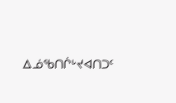ᐃᓅᖃᑎᒌᒡᔪᐊᑎᑐᑦ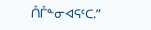ᑍᒤᓐᓂᐊᕋᑦᑕ.”